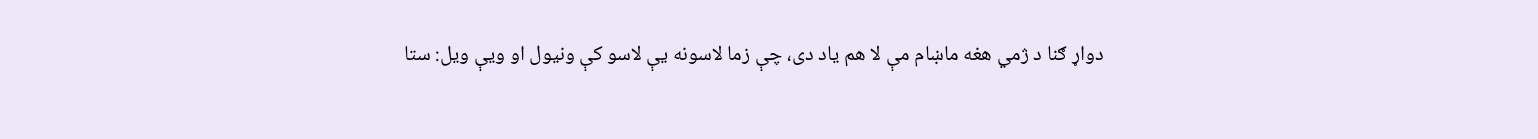دواړ ګنا د ژمي هغه ماښام مې لا هم یاد دی، چې زما لاسونه یې لاسو کې ونیول او ویې ویل: ستا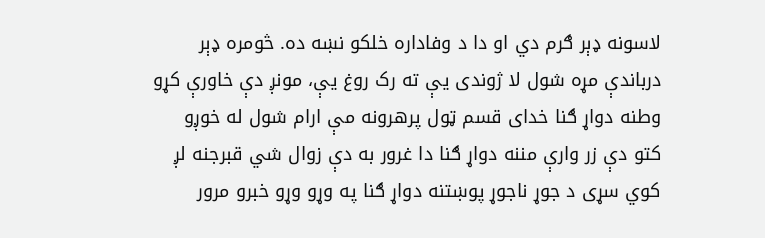لاسونه ډېر ګرم دي او دا د وفاداره خلکو نښه ده. څومره ډېر درباندې مړه شول لا ژوندی یې ته رک روغ یې، مونږ دې خاورې کړو وطنه دواړ ګنا خدای قسم ټول پرهرونه مې ارام شول له خوږو کتو دې زر وارې مننه دواړ ګنا دا غرور به دې زوال شي قبرجنه لږ کوي سړی د جوړ ناجوړ پوښتنه دواړ ګنا په وړو وړو خبرو مرور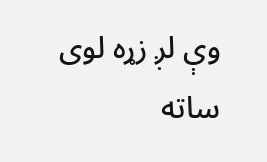وې لږ زړه لوی ساته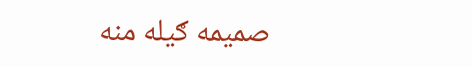صمیمه ګیله منه